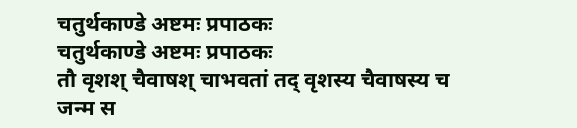चतुर्थकाण्डे अष्टमः प्रपाठकः
चतुर्थकाण्डे अष्टमः प्रपाठकः
तौ वृशश् चैवाषश् चाभवतां तद् वृशस्य चैवाषस्य च जन्म स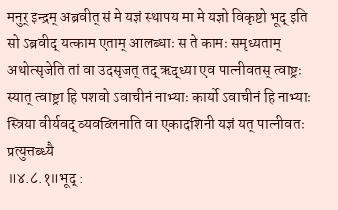मनुर् इन्द्रम् अब्रवीत् सं मे यज्ञं स्थापय मा मे यज्ञो विकृष्टो भूद् इति सो ऽब्रवीद् यत्काम एताम् आलब्धाः स ते कामः समृध्यताम् अथोत्सृजेति तां वा उदसृजत् तद् ऋद्ध्या एव पात्नीवतस् त्वाष्ट्रः स्यात् त्वाष्ट्रा हि पशवो ऽवाचीनं नाभ्याः कार्यो ऽवाचीनं हि नाभ्याः स्त्रिया वीर्यवद् व्यवव्लिनाति वा एकादशिनी यज्ञं यत् पात्नीवतः प्रत्युत्तब्ध्यै
॥४.८.१॥भूद् :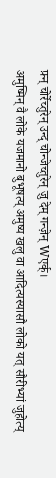फ़्न् चोर्रेच्तुरेन् उन्द् चोन्जेच्तुरेन् ज़ु देम् गन्ज़ेन् Wएर्क्।
अमुष्मिन् वै लोके यजमानो बुभूषत्य् अमुष्य खलु वा आदित्यस्यासौ लोको यत् सौरीभ्यां जुहोत्य्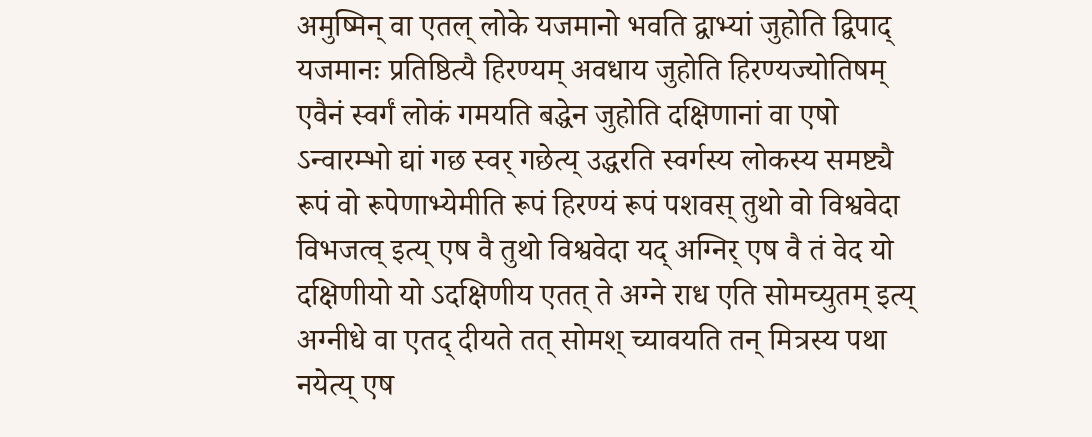अमुष्मिन् वा एतल् लोके यजमानो भवति द्वाभ्यां जुहोति द्विपाद् यजमानः प्रतिष्ठित्यै हिरण्यम् अवधाय जुहोति हिरण्यज्योतिषम् एवैनं स्वर्गं लोकं गमयति बद्धेन जुहोति दक्षिणानां वा एषो ऽन्वारम्भो द्यां गछ स्वर् गछेत्य् उद्धरति स्वर्गस्य लोकस्य समष्ट्यै रूपं वो रूपेणाभ्येमीति रूपं हिरण्यं रूपं पशवस् तुथो वो विश्ववेदा विभजत्व् इत्य् एष वै तुथो विश्ववेदा यद् अग्निर् एष वै तं वेद यो दक्षिणीयो यो ऽदक्षिणीय एतत् ते अग्ने राध एति सोमच्युतम् इत्य् अग्नीधे वा एतद् दीयते तत् सोमश् च्यावयति तन् मित्रस्य पथा नयेत्य् एष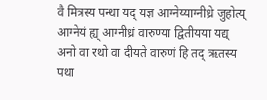वै मित्रस्य पन्था यद् यज्ञ आग्नेय्याग्नीध्रे जुहोत्य् आग्नेयं ह्य् आग्नीध्रं वारुण्या द्वितीयया यद्य् अनो वा रथो वा दीयते वारुणं हि तद् ऋतस्य पथा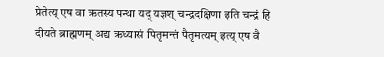प्रेतेत्य् एष वा ऋतस्य पन्था यद् यज्ञश् चन्द्रदक्षिणा इति चन्द्रं हि दीयते ब्राह्मणम् अद्य ऋध्यासं पितृमन्तं पैतृमत्यम् इत्य् एष वै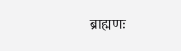ब्राह्मणः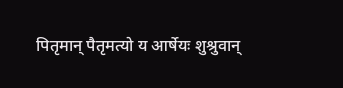पितृमान् पैतृमत्यो य आर्षेयः शुश्रुवान्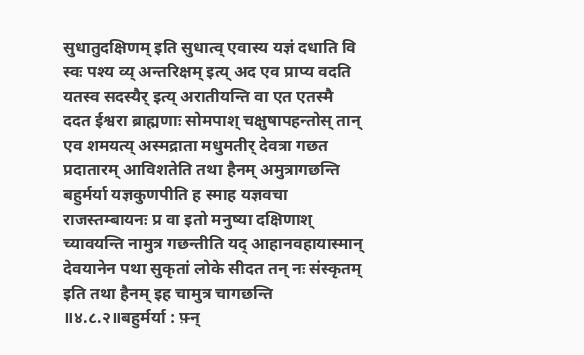सुधातुदक्षिणम् इति सुधात्व् एवास्य यज्ञं दधाति वि स्वः पश्य व्य् अन्तरिक्षम् इत्य् अद एव प्राप्य वदति यतस्व सदस्यैर् इत्य् अरातीयन्ति वा एत एतस्मै ददत ईश्वरा ब्राह्मणाः सोमपाश् चक्षुषापहन्तोस् तान् एव शमयत्य् अस्मद्राता मधुमतीर् देवत्रा गछत प्रदातारम् आविशतेति तथा हैनम् अमुत्रागछन्ति बहुर्मर्या यज्ञकुणपीति ह स्माह यज्ञवचा राजस्तम्बायनः प्र वा इतो मनुष्या दक्षिणाश् च्यावयन्ति नामुत्र गछन्तीति यद् आहानवहायास्मान् देवयानेन पथा सुकृतां लोके सीदत तन् नः संस्कृतम् इति तथा हैनम् इह चामुत्र चागछन्ति
॥४.८.२॥बहुर्मर्या : फ़्न्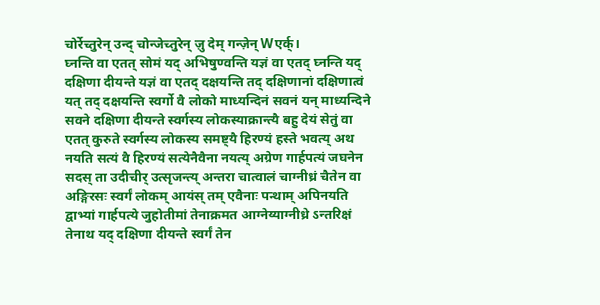चोर्रेच्तुरेन् उन्द् चोन्जेच्तुरेन् ज़ु देम् गन्ज़ेन् Wएर्क्।
घ्नन्ति वा एतत् सोमं यद् अभिषुण्वन्ति यज्ञं वा एतद् घ्नन्ति यद् दक्षिणा दीयन्ते यज्ञं वा एतद् दक्षयन्ति तद् दक्षिणानां दक्षिणात्वं यत् तद् दक्षयन्ति स्वर्गो वै लोको माध्यन्दिनं सवनं यन् माध्यन्दिने सवने दक्षिणा दीयन्ते स्वर्गस्य लोकस्याक्रान्त्यै बहु देयं सेतुं वा एतत् कुरुते स्वर्गस्य लोकस्य समष्ट्यै हिरण्यं हस्ते भवत्य् अथ नयति सत्यं वै हिरण्यं सत्येनैवैना नयत्य् अग्रेण गार्हपत्यं जघनेन सदस् ता उदीचीर् उत्सृजन्त्य् अन्तरा चात्वालं चाग्नीध्रं चैतेन वा अङ्गिरसः स्वर्गं लोकम् आयंस् तम् एवैनाः पन्थाम् अपिनयति द्वाभ्यां गार्हपत्ये जुहोतीमां तेनाक्रमत आग्नेय्याग्नीध्रे ऽन्तरिक्षं तेनाथ यद् दक्षिणा दीयन्ते स्वर्गं तेन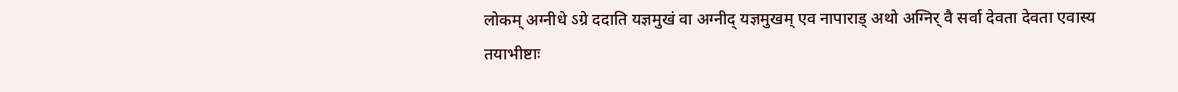लोकम् अग्नीधे ऽग्रे ददाति यज्ञमुखं वा अग्नीद् यज्ञमुखम् एव नापाराड् अथो अग्निर् वै सर्वा देवता देवता एवास्य तयाभीष्टाः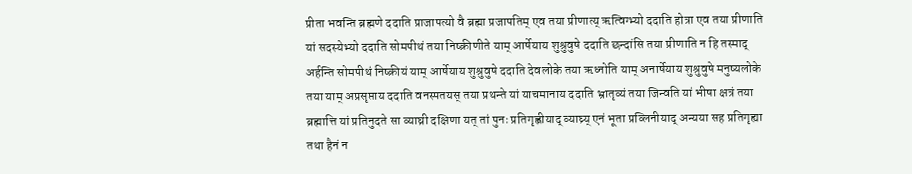प्रीता भवन्ति ब्रह्मणे ददाति प्राजापत्यो वै ब्रह्मा प्रजापतिम् एव तया प्रीणात्य् ऋत्विग्भ्यो ददाति होत्रा एव तया प्रीणाति यां सदस्येभ्यो ददाति सोमपीथं तया निष्क्रीणीते याम् आर्षेयाय शुश्रुवुषे ददाति छन्दांसि तया प्रीणाति न हि तस्माद् अर्हन्ति सोमपीथं निष्क्रीयं याम् आर्षेयाय शुश्रुवुषे ददाति देवलोके तया ऋध्नोति याम् अनार्षेयाय शुश्रुवुषे मनुष्यलोके तया याम् अप्रसृप्ताय ददाति वनस्पतयस् तया प्रथन्ते यां याचमानाय ददाति भ्रातृव्यं तया जिन्वति यां भीषा क्षत्रं तया ब्रह्मात्ति यां प्रतिनुदते सा व्याघ्री दक्षिणा यत् तां पुनः प्रतिगृह्णीयाद् व्याघ्र्य् एनं भूता प्रव्लिनीयाद् अन्यया सह प्रतिगृह्या तथा हैनं न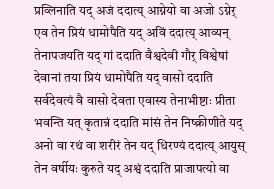प्रव्लिनाति यद् अजं ददात्य् आग्नेयो वा अजो ऽग्नेर् एव तेन प्रियं धामोपैति यद् अविं ददात्य् आव्यन् तेनापजयति यद् गां ददाति वैश्वदेवी गौर् विश्वेषां देवानां तया प्रियं धामोपैति यद् वासो ददाति सर्वदेवत्यं वै वासो देवता एवास्य तेनाभीष्टाः प्रीता भवन्ति यत् कृतान्नं ददाति मांसं तेन निष्क्रीणीते यद् अनो वा रथं वा शरीरं तेन यद् धिरण्यं ददात्य् आयुस् तेन वर्षीयः कुरुते यद् अश्वं ददाति प्राजापत्यो वा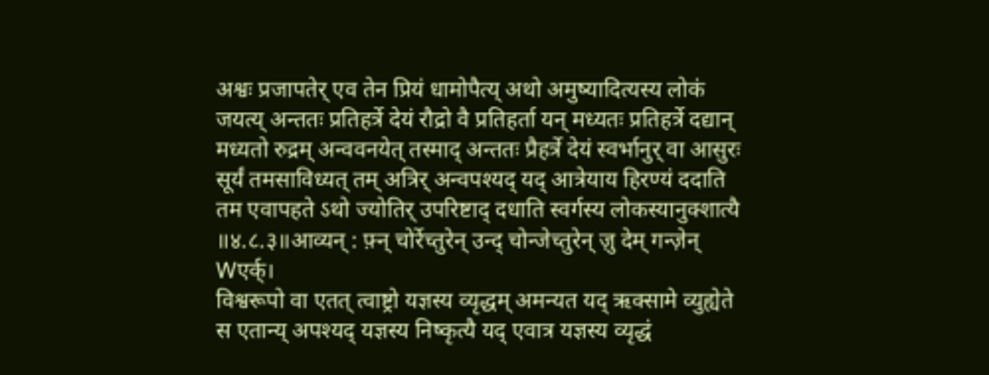अश्वः प्रजापतेर् एव तेन प्रियं धामोपैत्य् अथो अमुष्यादित्यस्य लोकं जयत्य् अन्ततः प्रतिहर्त्रे देयं रौद्रो वै प्रतिहर्ता यन् मध्यतः प्रतिहर्त्रे दद्यान् मध्यतो रुद्रम् अन्ववनयेत् तस्माद् अन्ततः प्रैहर्त्रे देयं स्वर्भानुर् वा आसुरः सूर्यं तमसाविध्यत् तम् अत्रिर् अन्वपश्यद् यद् आत्रेयाय हिरण्यं ददाति तम एवापहते ऽथो ज्योतिर् उपरिष्टाद् दधाति स्वर्गस्य लोकस्यानुक्शात्यै
॥४.८.३॥आव्यन् : फ़्न् चोर्रेच्तुरेन् उन्द् चोन्जेच्तुरेन् ज़ु देम् गन्ज़ेन् Wएर्क्।
विश्वरूपो वा एतत् त्वाष्ट्रो यज्ञस्य व्यृद्धम् अमन्यत यद् ऋक्सामे व्युह्येते स एतान्य् अपश्यद् यज्ञस्य निष्कृत्यै यद् एवात्र यज्ञस्य व्यृद्धं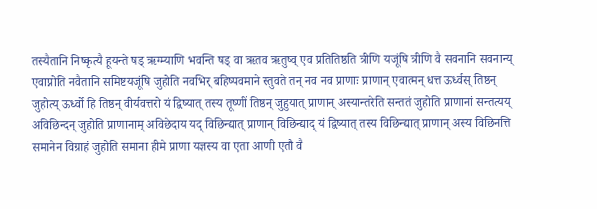तस्यैतानि निष्कृत्यै हूयन्ते षड् ऋग्म्याणि भवन्ति षड् वा ऋतव ऋतुष्व् एव प्रतितिष्ठति त्रीणि यजूंषि त्रीणि वै सवनानि सवनान्य् एवाप्नोति नवैतानि समिष्टयजूंषि जुहोति नवभिर् बहिष्पवमाने स्तुवते तन् नव नव प्राणाः प्राणान् एवात्मन् धत्त ऊर्ध्वस् तिष्ठन् जुहोत्य् ऊर्ध्वो हि तिष्ठन् वीर्यवत्तरो यं द्विष्यात् तस्य तूष्णीं तिष्ठन् जुहुयात् प्राणान् अस्यान्तरेति सन्ततं जुहोति प्राणानां सन्तत्यय् अविछिन्दन् जुहोति प्राणानाम् अविछेदाय यद् विछिन्द्यात् प्राणान् विछिन्द्याद् यं द्विष्यात् तस्य विछिन्द्यात् प्राणान् अस्य विछिनत्ति समानेन विग्राहं जुहोति समाना हीमे प्राणा यज्ञस्य वा एता आणी एतौ वै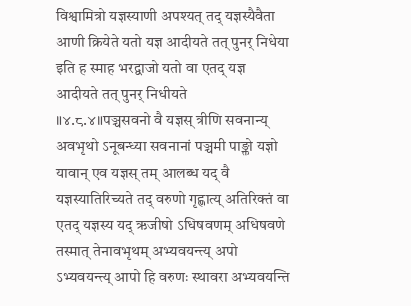विश्वामित्रो यज्ञस्याणी अपश्यत् तद् यज्ञस्यैवैता आणी क्रियेते यतो यज्ञ आदीयते तत् पुनर् निधेया इति ह स्माह भरद्वाजो यतो वा एतद् यज्ञ आदीयते तत् पुनर् निधीयते
॥४.८.४॥पञ्चसवनो वै यज्ञस् त्रीणि सवनान्य् अवभृथो ऽनूबन्ध्या सवनानां पञ्चमी पाङ्क्तो यज्ञो यावान् एव यज्ञस् तम् आलब्ध यद् वै यज्ञस्यातिरिच्यते तद् वरुणो गृह्णात्य् अतिरिक्तं वा एतद् यज्ञस्य यद् ऋजीषो ऽधिषवणम् अधिषवणे तस्मात् तेनावभृथम् अभ्यवयन्त्य् अपो ऽभ्यवयन्त्य् आपो हि वरुणः स्थावरा अभ्यवयन्ति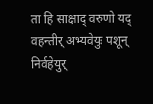ता हि साक्षाद् वरुणो यद् वहन्तीर् अभ्यवेयुः पशून् निर्वहेयुर्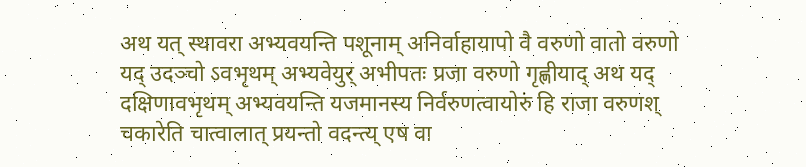अथ यत् स्थावरा अभ्यवयन्ति पशूनाम् अनिर्वाहायापो वै वरुणो वातो वरुणो यद् उदञ्चो ऽवभृथम् अभ्यवेयुर् अभीपतः प्रजा वरुणो गृह्णीयाद् अथ यद् दक्षिणावभृथम् अभ्यवयन्ति यजमानस्य निर्वरुणत्वायोरुं हि राजा वरुणश् चकारेति चात्वालात् प्रयन्तो वदन्त्य् एष वा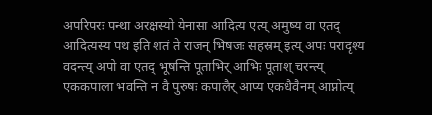अपरिपरः पन्था अरक्षस्यो येनासा आदित्य एत्य् अमुष्य वा एतद् आदित्यस्य पथ इति शतं ते राजन् भिषजः सहस्रम् इत्य् अपः परादृश्य वदन्त्य् अपो वा एतद् भूषन्ति पूताभिर् आभिः पूताश् चरन्त्य् एककपाला भवन्ति न वै पुरुषः कपालैर् आप्य एकधैवैनम् आप्नोत्य्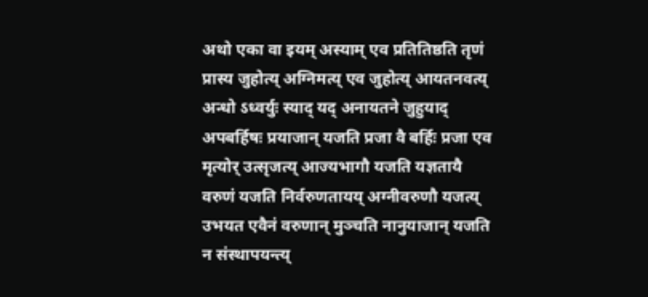अथो एका वा इयम् अस्याम् एव प्रतितिष्ठति तृणं प्रास्य जुहोत्य् अग्निमत्य् एव जुहोत्य् आयतनवत्य् अन्धो ऽध्वर्युः स्याद् यद् अनायतने जुहुयाद् अपबर्हिषः प्रयाजान् यजति प्रजा वै बर्हिः प्रजा एव मृत्योर् उत्सृजत्य् आज्यभागौ यजति यज्ञतायै वरुणं यजति निर्वरुणतायय् अग्नीवरुणौ यजत्य् उभयत एवैनं वरुणान् मुञ्चति नानुयाजान् यजति न संस्थापयन्त्य्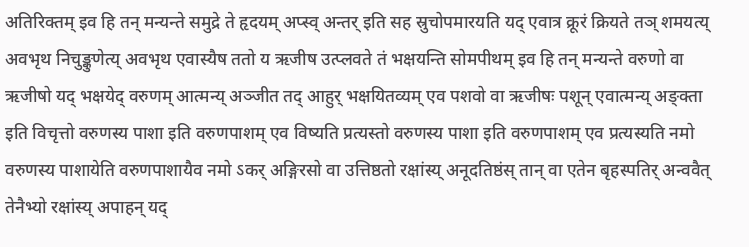अतिरिक्तम् इव हि तन् मन्यन्ते समुद्रे ते हृदयम् अप्स्व् अन्तर् इति सह स्रुचोपमारयति यद् एवात्र क्रूरं क्रियते तञ् शमयत्य् अवभृथ निचुङ्कुणेत्य् अवभृथ एवास्यैष ततो य ऋजीष उत्प्लवते तं भक्षयन्ति सोमपीथम् इव हि तन् मन्यन्ते वरुणो वा ऋजीषो यद् भक्षयेद् वरुणम् आत्मन्य् अञ्जीत तद् आहुर् भक्षयितव्यम् एव पशवो वा ऋजीषः पशून् एवात्मन्य् अङ्क्ता इति विचृत्तो वरुणस्य पाशा इति वरुणपाशम् एव विष्यति प्रत्यस्तो वरुणस्य पाशा इति वरुणपाशम् एव प्रत्यस्यति नमो वरुणस्य पाशायेति वरुणपाशायैव नमो ऽकर् अङ्गिरसो वा उत्तिष्ठतो रक्षांस्य् अनूदतिष्ठंस् तान् वा एतेन बृहस्पतिर् अन्ववैत् तेनैभ्यो रक्षांस्य् अपाहन् यद्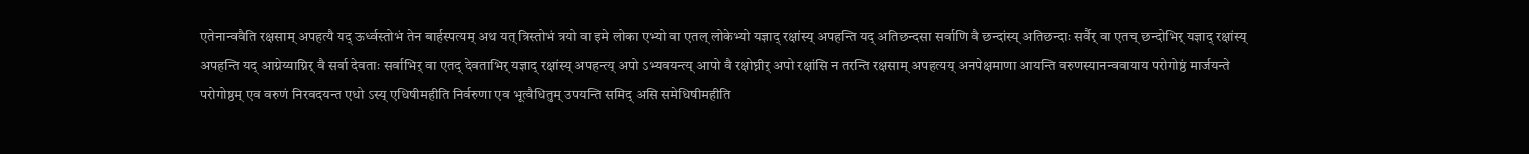एतेनान्ववैति रक्षसाम् अपहत्यै यद् ऊर्ध्वस्तोभं तेन बार्हस्पत्यम् अथ यत् त्रिस्तोभं त्रयो वा इमे लोका एभ्यो वा एतल् लोकेभ्यो यज्ञाद् रक्षांस्य् अपहन्ति यद् अतिछन्दसा सर्वाणि वै छन्दांस्य् अतिछन्दाः सर्वैर् वा एतच् छन्दोभिर् यज्ञाद् रक्षांस्य् अपहन्ति यद् आग्नेय्याग्निर् वै सर्वा देवताः सर्वाभिर् वा एतद् देवताभिर् यज्ञाद् रक्षांस्य् अपहन्त्य् अपो ऽभ्यवयन्त्य् आपो वै रक्षोघ्नीर् अपो रक्षांसि न तरन्ति रक्षसाम् अपहत्यय् अनपेक्षमाणा आयन्ति वरुणस्यानन्ववायाय परोगोष्ठं मार्जयन्ते परोगोष्ठम् एव वरुणं निरवदयन्त एधो ऽस्य् एधिषीमहीति निर्वरुणा एव भूत्वैधितुम् उपयन्ति समिद् असि समेधिषीमहीति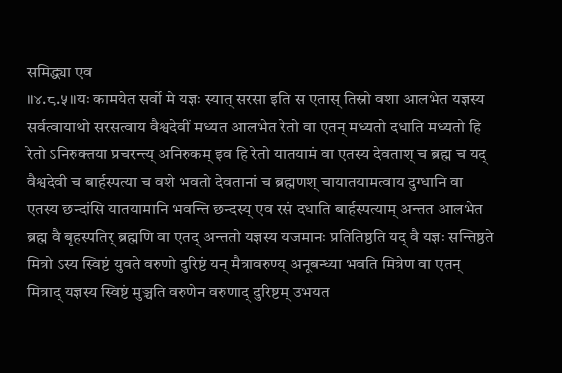समिद्ध्या एव
॥४.८.५॥यः कामयेत सर्वो मे यज्ञः स्यात् सरसा इति स एतास् तिस्रो वशा आलभेत यज्ञस्य सर्वत्वायाथो सरसत्वाय वैश्वदेवीं मध्यत आलभेत रेतो वा एतन् मध्यतो दधाति मध्यतो हि रेतो ऽनिरुक्तया प्रचरन्त्य् अनिरुकम् इव हि रेतो यातयामं वा एतस्य देवताश् च ब्रह्म च यद् वैश्वदेवी च बार्हस्पत्या च वशे भवतो देवतानां च ब्रह्मणश् चायातयामत्वाय दुग्धानि वा एतस्य छन्दांसि यातयामानि भवन्ति छन्दस्य् एव रसं दधाति बार्हस्पत्याम् अन्तत आलभेत ब्रह्म वै बृहस्पतिर् ब्रह्मणि वा एतद् अन्ततो यज्ञस्य यजमानः प्रतितिष्ठति यद् वै यज्ञः सन्तिष्ठते मित्रो ऽस्य स्विष्टं युवते वरुणो दुरिष्टं यन् मैत्रावरुण्य् अनूबन्ध्या भवति मित्रेण वा एतन् मित्राद् यज्ञस्य स्विष्टं मुञ्चति वरुणेन वरुणाद् दुरिष्टम् उभयत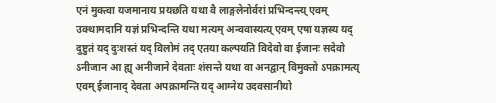एनं मुक्त्वा यजमानाय प्रयछति यथा वै लाङ्गलेनोर्वरां प्रभिन्दन्त्य् एवम् उक्थामदानि यज्ञं प्रभिन्दन्ति यथा मत्यम् अन्ववास्यत्य् एवम् एषा यज्ञस्य यद् दुष्टुतं यद् दुःशस्तं यद् विलोमं तद् एतया कल्पयति विदेवो वा ईजानः सदेवो ऽनीजान आ ह्य् अनीजाने देवताः शंसन्ते यथा वा अनद्वान् विमुक्तो ऽपक्रामत्य् एवम् ईजानाद् देवता अपक्रामन्ति यद् आग्नेय उदवसानीयो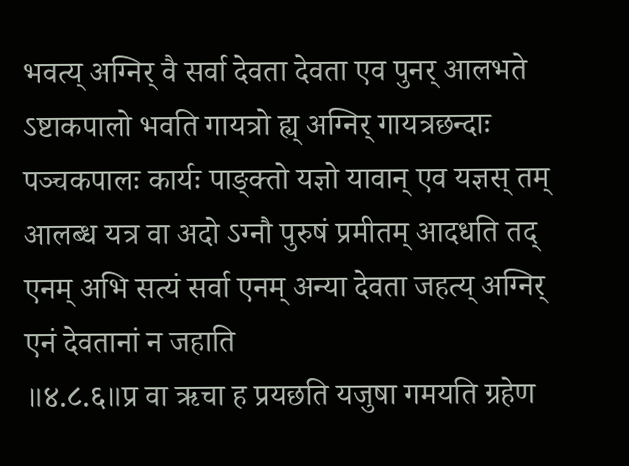भवत्य् अग्निर् वै सर्वा देवता देवता एव पुनर् आलभते ऽष्टाकपालो भवति गायत्रो ह्य् अग्निर् गायत्रछन्दाः पञ्चकपालः कार्यः पाङ्क्तो यज्ञो यावान् एव यज्ञस् तम् आलब्ध यत्र वा अदो ऽग्नौ पुरुषं प्रमीतम् आदधति तद् एनम् अभि सत्यं सर्वा एनम् अन्या देवता जहत्य् अग्निर् एनं देवतानां न जहाति
॥४.८.६॥प्र वा ऋचा ह प्रयछति यजुषा गमयति ग्रहेण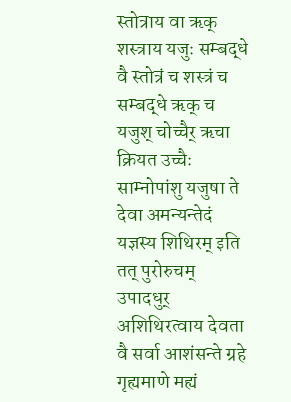स्तोत्राय वा ऋक् शस्त्राय यजुः सम्बद्धे वै स्तोत्रं च शस्त्रं च सम्बद्धे ऋक् च यजुश् चोच्चैर् ऋचा क्रियत उच्चैः साम्नोपांशु यजुषा ते देवा अमन्यन्तेदं यज्ञस्य शिथिरम् इति तत् पुरोरुचम् उपादधुर् अशिथिरत्वाय देवता वै सर्वा आशंसन्ते ग्रहे गृह्यमाणे मह्यं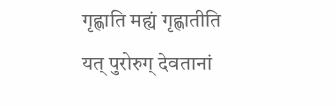गृह्णाति मह्यं गृह्णातीति यत् पुरोरुग् देवतानां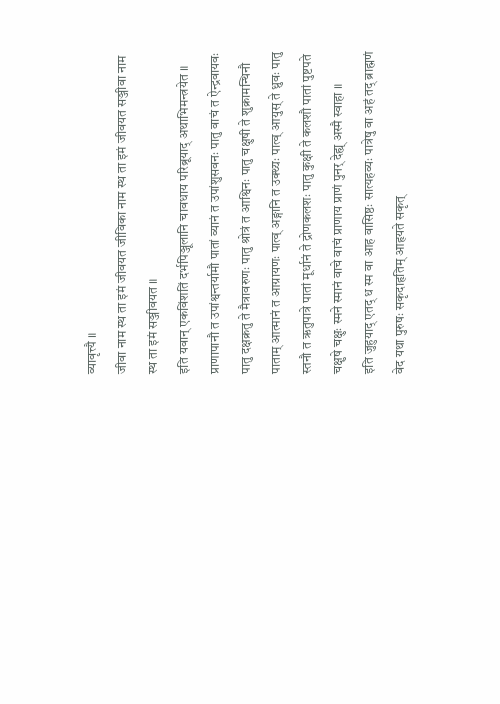व्यावृत्त्यै ॥
जीवा नाम स्थ ता इमं जीवयत जीविका नाम स्थ ता इमं जीवयत सञ्जीवा नाम स्थ ता इमं सञ्जीवयत ॥
इति यवान् एकविंशतिं दर्भपिञ्जूलानि चावधाय परिब्रूयाद् अथाभिमन्त्रयेत ॥
प्राणापानौ त उपांश्वन्तर्यामौ पातां व्यानं त उपांशुसवनः पातु वाचं त ऐन्द्रवायवः पातु दक्षक्रतु ते मैत्रावरुणः पातु श्रोत्रं त आश्विनः पातु चक्षुषी ते शुक्रामन्थिनौ पाताम् आत्मानं त आग्रायणः पात्व् अङ्गानि त उक्थ्यः पात्व् आयुस् ते ध्रुवः पातु स्तनौ त ऋतुपात्रे पातां मूर्धानं ते द्रोणकलशः पातु कुक्षी ते कलशौ पातां पुष्टपते चक्षुषे चक्षुः स्मने स्मानं वाचे वाचं प्राणाय प्राणं पुनर् देह्य् अस्मै स्वाहा ॥
इति जुहुयाद् एतद् ध स्म वा आह वासिष्ठः सात्यहव्यः पात्रेषु वा अहं तद् ब्राह्मणं वेद यथा पुरुषः सकृदाहृतिम् आहृयते सकृत्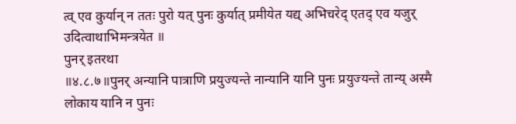त्व् एव कुर्यान् न ततः पुरो यत् पुनः कुर्यात् प्रमीयेत यद्य् अभिचरेद् एतद् एव यजुर् उदित्वाथाभिमन्त्रयेत ॥
पुनर् इतरथा
॥४.८.७॥पुनर् अन्यानि पात्राणि प्रयुज्यन्ते नान्यानि यानि पुनः प्रयुज्यन्ते तान्य् अस्मै लोकाय यानि न पुनः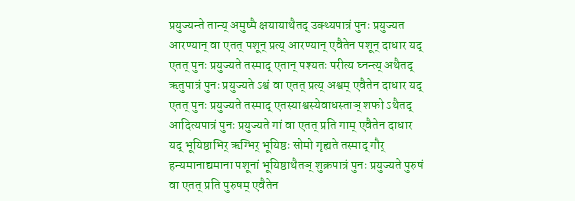प्रयुज्यन्ते तान्य् अमुष्मै क्षयायाथैतद् उक्थ्यपात्रं पुनः प्रयुज्यत आरण्यान् वा एतत् पशून् प्रत्य् आरण्यान् एवैतेन पशून् दाधार यद् एतत् पुनः प्रयुज्यते तस्माद् एतान् पश्यतः परीत्य घ्नन्त्य् अथैतद् ऋतुपात्रं पुनः प्रयुज्यते ऽश्वं वा एतत् प्रत्य् अश्वम् एवैतेन दाधार यद् एतत् पुनः प्रयुज्यते तस्माद् एतस्याश्वस्येवाधस्ताञ् शफो ऽथैतद् आदित्यपात्रं पुनः प्रयुज्यते गां वा एतत् प्रति गाम् एवैतेन दाधार यद् भूयिष्ठाभिर् ऋग्भिर् भूयिष्ठः सोमो गृह्यते तस्माद् गौर् हन्यमानाद्यमाना पशूनां भूयिष्ठाथैतञ् शुक्रपात्रं पुनः प्रयुज्यते पुरुषं वा एतत् प्रति पुरुषम् एवैतेन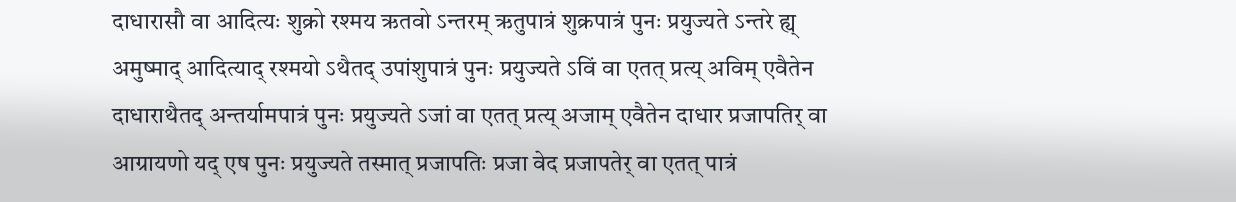दाधारासौ वा आदित्यः शुक्रो रश्मय ऋतवो ऽन्तरम् ऋतुपात्रं शुक्रपात्रं पुनः प्रयुज्यते ऽन्तरे ह्य् अमुष्माद् आदित्याद् रश्मयो ऽथैतद् उपांशुपात्रं पुनः प्रयुज्यते ऽविं वा एतत् प्रत्य् अविम् एवैतेन दाधाराथैतद् अन्तर्यामपात्रं पुनः प्रयुज्यते ऽजां वा एतत् प्रत्य् अजाम् एवैतेन दाधार प्रजापतिर् वा आग्रायणो यद् एष पुनः प्रयुज्यते तस्मात् प्रजापतिः प्रजा वेद प्रजापतेर् वा एतत् पात्रं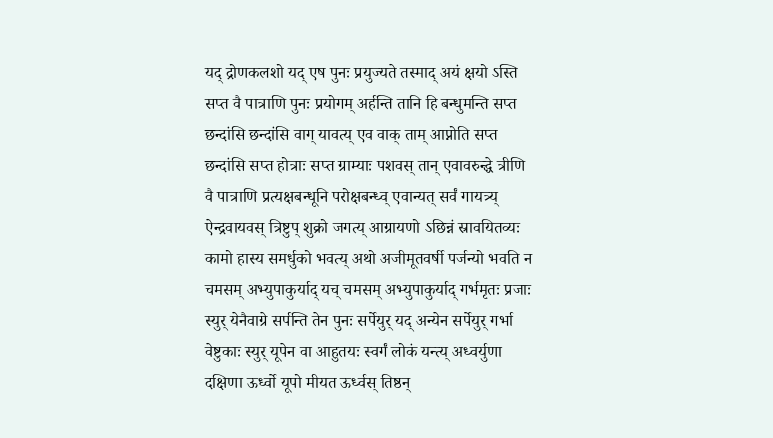यद् द्रोणकलशो यद् एष पुनः प्रयुज्यते तस्माद् अयं क्षयो ऽस्ति सप्त वै पात्राणि पुनः प्रयोगम् अर्हन्ति तानि हि बन्धुमन्ति सप्त छन्दांसि छन्दांसि वाग् यावत्य् एव वाक् ताम् आप्नोति सप्त छन्दांसि सप्त होत्राः सप्त ग्राम्याः पशवस् तान् एवावरुन्द्धे त्रीणि वै पात्राणि प्रत्यक्षबन्धूनि परोक्षबन्ध्व् एवान्यत् सर्वं गायत्र्य् ऐन्द्रवायवस् त्रिष्टुप् शुक्रो जगत्य् आग्रायणो ऽछिन्नं स्रावयितव्यः कामो हास्य समर्धुको भवत्य् अथो अजीमूतवर्षी पर्जन्यो भवति न चमसम् अभ्युपाकुर्याद् यच् चमसम् अभ्युपाकुर्याद् गर्भमृतः प्रजाः स्युर् येनैवाग्रे सर्पन्ति तेन पुनः सर्पेयुर् यद् अन्येन सर्पेयुर् गर्भा वेष्टुकाः स्युर् यूपेन वा आहुतयः स्वर्गं लोकं यन्त्य् अध्वर्युणा दक्षिणा ऊर्ध्वो यूपो मीयत ऊर्ध्वस् तिष्ठन्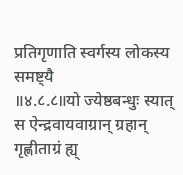प्रतिगृणाति स्वर्गस्य लोकस्य समष्ट्यै
॥४.८.८॥यो ज्येष्ठबन्धुः स्यात् स ऐन्द्रवायवाग्रान् ग्रहान् गृह्णीताग्रं ह्य्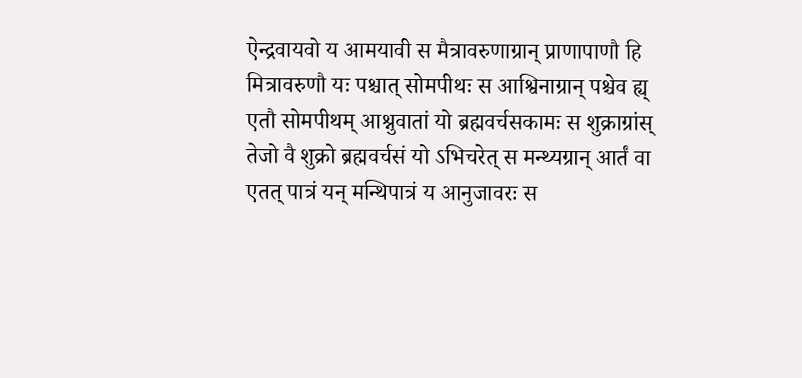ऐन्द्रवायवो य आमयावी स मैत्रावरुणाग्रान् प्राणापाणौ हि मित्रावरुणौ यः पश्चात् सोमपीथः स आश्विनाग्रान् पश्चेव ह्य् एतौ सोमपीथम् आश्नुवातां यो ब्रह्मवर्चसकामः स शुक्राग्रांस् तेजो वै शुक्रो ब्रह्मवर्चसं यो ऽभिचरेत् स मन्थ्यग्रान् आर्तं वा एतत् पात्रं यन् मन्थिपात्रं य आनुजावरः स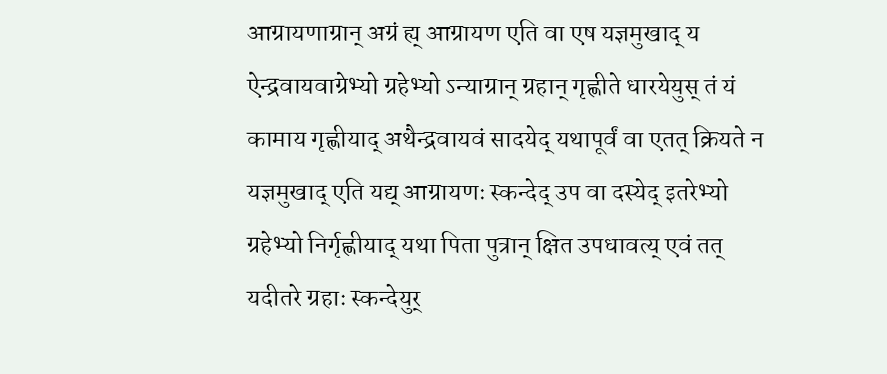आग्रायणाग्रान् अग्रं ह्य् आग्रायण एति वा एष यज्ञमुखाद् य ऐन्द्रवायवाग्रेभ्यो ग्रहेभ्यो ऽन्याग्रान् ग्रहान् गृह्णीते धारयेयुस् तं यं कामाय गृह्णीयाद् अथैन्द्रवायवं सादयेद् यथापूर्वं वा एतत् क्रियते न यज्ञमुखाद् एति यद्य् आग्रायणः स्कन्देद् उप वा दस्येद् इतरेभ्यो ग्रहेभ्यो निर्गृह्णीयाद् यथा पिता पुत्रान् क्षित उपधावत्य् एवं तत् यदीतरे ग्रहाः स्कन्देयुर्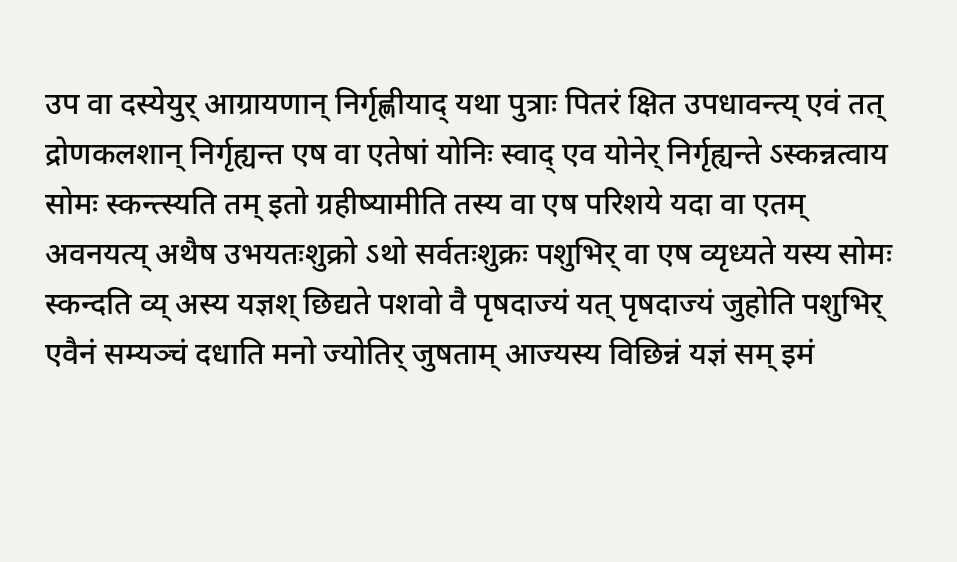उप वा दस्येयुर् आग्रायणान् निर्गृह्णीयाद् यथा पुत्राः पितरं क्षित उपधावन्त्य् एवं तत् द्रोणकलशान् निर्गृह्यन्त एष वा एतेषां योनिः स्वाद् एव योनेर् निर्गृह्यन्ते ऽस्कन्नत्वाय सोमः स्कन्त्स्यति तम् इतो ग्रहीष्यामीति तस्य वा एष परिशये यदा वा एतम् अवनयत्य् अथैष उभयतःशुक्रो ऽथो सर्वतःशुक्रः पशुभिर् वा एष व्यृध्यते यस्य सोमः स्कन्दति व्य् अस्य यज्ञश् छिद्यते पशवो वै पृषदाज्यं यत् पृषदाज्यं जुहोति पशुभिर् एवैनं सम्यञ्चं दधाति मनो ज्योतिर् जुषताम् आज्यस्य विछिन्नं यज्ञं सम् इमं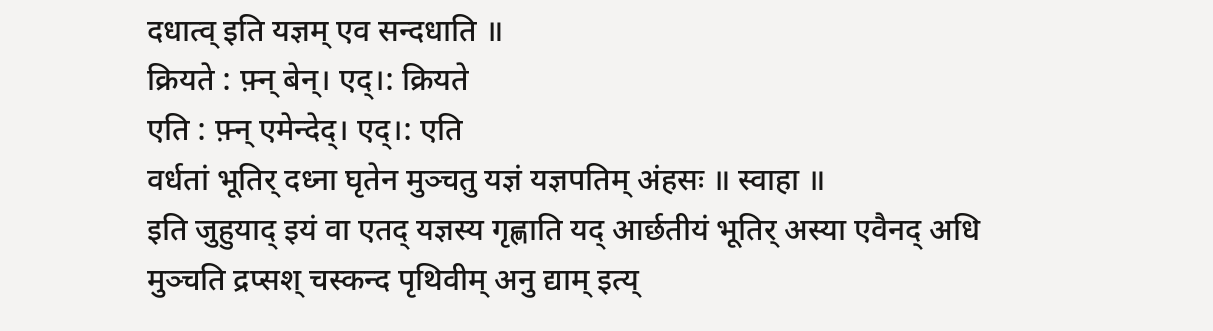दधात्व् इति यज्ञम् एव सन्दधाति ॥
क्रियते : फ़्न् बेन्। एद्।: क्रियते
एति : फ़्न् एमेन्देद्। एद्।: एति
वर्धतां भूतिर् दध्ना घृतेन मुञ्चतु यज्ञं यज्ञपतिम् अंहसः ॥ स्वाहा ॥
इति जुहुयाद् इयं वा एतद् यज्ञस्य गृह्णाति यद् आर्छतीयं भूतिर् अस्या एवैनद् अधि मुञ्चति द्रप्सश् चस्कन्द पृथिवीम् अनु द्याम् इत्य्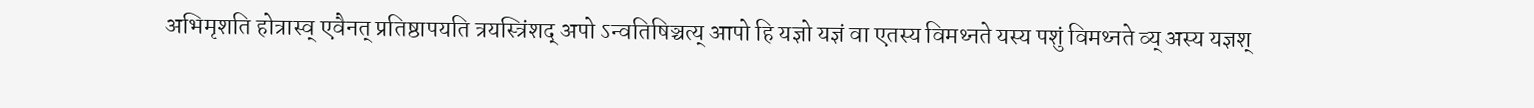अभिमृशति होत्रास्व् एवैनत् प्रतिष्ठापयति त्रयस्त्रिंशद् अपो ऽन्वतिषिञ्चत्य् आपो हि यज्ञो यज्ञं वा एतस्य विमथ्नते यस्य पशुं विमथ्नते व्य् अस्य यज्ञश्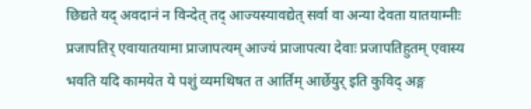छिद्यते यद् अवदानं न विन्देत् तद् आज्यस्यावद्येत् सर्वा वा अन्या देवता यातयाम्नीः प्रजापतिर् एवायातयामा प्राजापत्यम् आज्यं प्राजापत्या देवाः प्रजापतिहुतम् एवास्य भवति यदि कामयेत ये पशुं व्यमथिषत त आर्तिम् आर्छेयुर् इति कुविद् अङ्ग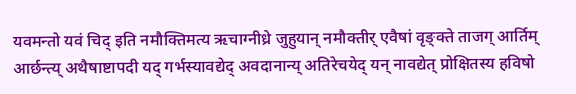यवमन्तो यवं चिद् इति नमौक्तिमत्य ऋचाग्नीध्रे जुहुयान् नमौक्तीर् एवैषां वृङ्क्ते ताजग् आर्तिम् आर्छन्त्य् अथैषाष्टापदी यद् गर्भस्यावद्येद् अवदानान्य् अतिरेचयेद् यन् नावद्येत् प्रोक्षितस्य हविषो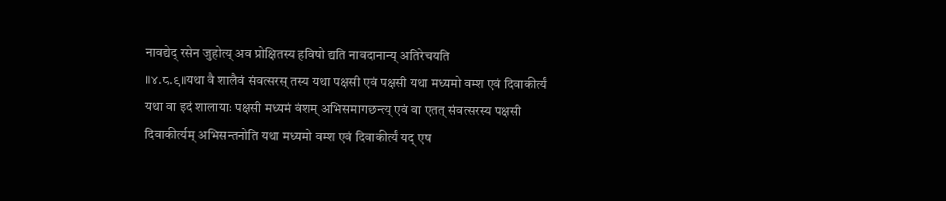नावद्येद् रसेन जुहोत्य् अव प्रोक्षितस्य हविषो द्यति नावदानान्य् अतिरेचयति
॥४.८.९॥यथा वै शालैवं संवत्सरस् तस्य यथा पक्षसी एवं पक्षसी यथा मध्यमो वम्श एवं दिवाकीर्त्यं यथा वा इदं शालायाः पक्षसी मध्यमं वंशम् अभिसमागछन्त्य् एवं वा एतत् संवत्सरस्य पक्षसी दिवाकीर्त्यम् अभिसन्तनोति यथा मध्यमो वम्श एवं दिवाकीर्त्यं यद् एष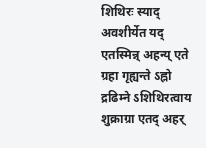शिथिरः स्याद् अवशीर्येत यद् एतस्मिन्न् अहन्य् एते ग्रहा गृह्यन्ते ऽह्नो द्रढिम्ने ऽशिथिरत्वाय शुक्राग्रा एतद् अहर्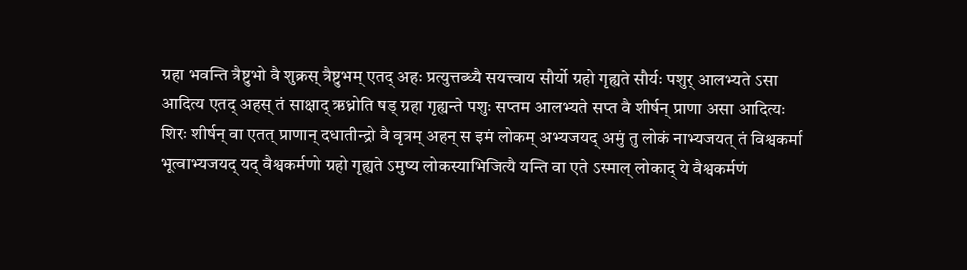ग्रहा भवन्ति त्रैष्टुभो वै शुक्रस् त्रैष्टुभम् एतद् अहः प्रत्युत्तब्ध्यै सयत्त्वाय सौर्यो ग्रहो गृह्यते सौर्यः पशुर् आलभ्यते ऽसा आदित्य एतद् अहस् तं साक्षाद् ऋध्नोति षड् ग्रहा गृह्यन्ते पशुः सप्तम आलभ्यते सप्त वै शीर्षन् प्राणा असा आदित्यः शिरः शीर्षन् वा एतत् प्राणान् दधातीन्द्रो वै वृत्रम् अहन् स इमं लोकम् अभ्यजयद् अमुं तु लोकं नाभ्यजयत् तं विश्वकर्मा भूत्वाभ्यजयद् यद् वैश्वकर्मणो ग्रहो गृह्यते ऽमुष्य लोकस्याभिजित्यै यन्ति वा एते ऽस्माल् लोकाद् ये वैश्वकर्मणं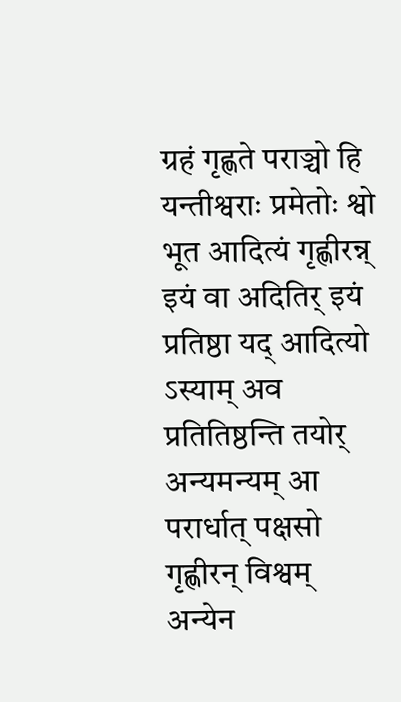ग्रहं गृह्णते पराञ्चो हि यन्तीश्वराः प्रमेतोः श्वो भूत आदित्यं गृह्णीरन्न् इयं वा अदितिर् इयं प्रतिष्ठा यद् आदित्यो ऽस्याम् अव प्रतितिष्ठन्ति तयोर् अन्यमन्यम् आ परार्धात् पक्षसो गृह्णीरन् विश्वम् अन्येन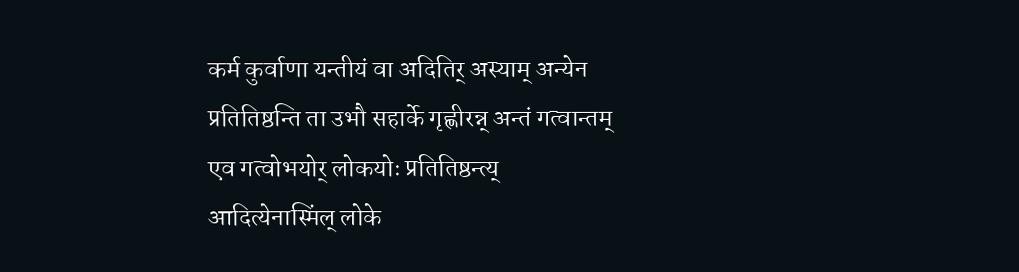कर्म कुर्वाणा यन्तीयं वा अदितिर् अस्याम् अन्येन प्रतितिष्ठन्ति ता उभौ सहार्के गृह्णीरन्न् अन्तं गत्वान्तम् एव गत्वोभयोर् लोकयोः प्रतितिष्ठन्त्य् आदित्येनास्मिंल् लोके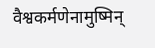वैश्वकर्मणेनामुष्मिन्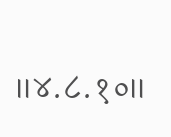॥४.८.१०॥